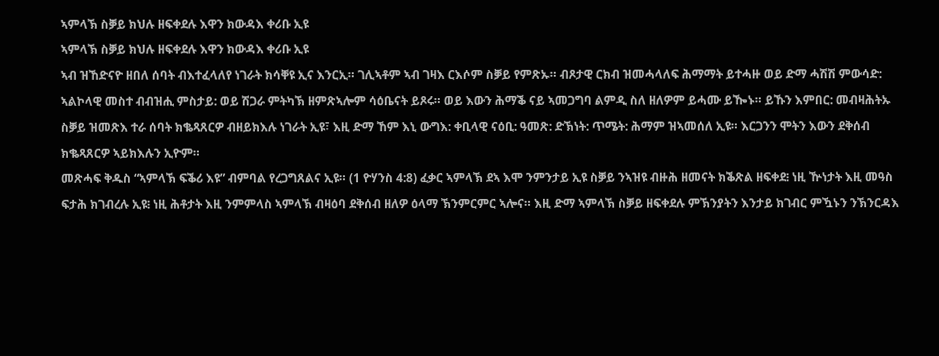ኣምላኽ ስቓይ ክህሉ ዘፍቀደሉ እዋን ክውዳእ ቀሪቡ ኢዩ
ኣምላኽ ስቓይ ክህሉ ዘፍቀደሉ እዋን ክውዳእ ቀሪቡ ኢዩ
ኣብ ዝኸድናዮ ዘበለ ሰባት ብእተፈላለየ ነገራት ክሳቐዩ ኢና እንርኢ። ገሊኣቶም ኣብ ገዛእ ርእሶም ስቓይ የምጽኡ። ብጾታዊ ርክብ ዝመሓላለፍ ሕማማት ይተሓዙ ወይ ድማ ሓሽሽ ምውሳድ: ኣልኮላዊ መስተ ብብዝሒ ምስታይ: ወይ ሽጋራ ምትካኽ ዘምጽኣሎም ሳዕቤናት ይጾሩ። ወይ እውን ሕማቕ ናይ ኣመጋግባ ልምዲ ስለ ዘለዎም ይሓሙ ይዀኑ። ይኹን እምበር: መብዛሕትኡ ስቓይ ዝመጽእ ተራ ሰባት ክቈጻጸርዎ ብዘይክእሉ ነገራት ኢዩ፣ እዚ ድማ ኸም እኒ ውግእ: ቀቢላዊ ናዕቢ: ዓመጽ: ድኽነት: ጥሜት: ሕማም ዝኣመሰለ ኢዩ። እርጋንን ሞትን እውን ደቅሰብ ክቈጻጸርዎ ኣይክእሉን ኢዮም።
መጽሓፍ ቅዱስ “ኣምላኽ ፍቕሪ እዩ” ብምባል የረጋግጸልና ኢዩ። (1 ዮሃንስ 4:8) ፈቃር ኣምላኽ ደኣ እሞ ንምንታይ ኢዩ ስቓይ ንኣዝዩ ብዙሕ ዘመናት ክቕጽል ዘፍቀደ፧ ነዚ ዅነታት እዚ መዓስ ፍታሕ ክገብረሉ ኢዩ፧ ነዚ ሕቶታት እዚ ንምምላስ ኣምላኽ ብዛዕባ ደቅሰብ ዘለዎ ዕላማ ኽንምርምር ኣሎና። እዚ ድማ ኣምላኽ ስቓይ ዘፍቀደሉ ምኽንያትን እንታይ ክገብር ምዃኑን ንኽንርዳእ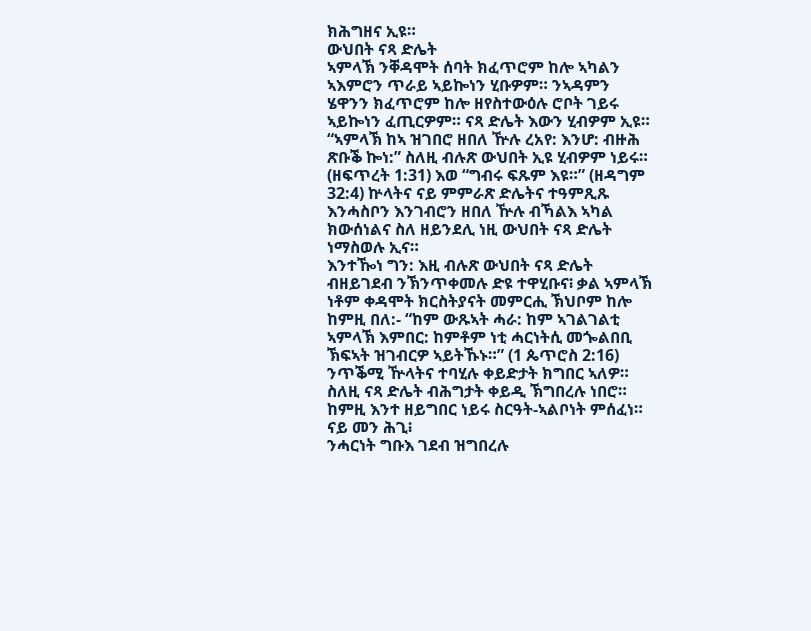ክሕግዘና ኢዩ።
ውህበት ናጻ ድሌት
ኣምላኽ ንቐዳሞት ሰባት ክፈጥሮም ከሎ ኣካልን ኣእምሮን ጥራይ ኣይኰነን ሂቡዎም። ንኣዳምን ሄዋንን ክፈጥሮም ከሎ ዘየስተውዕሉ ሮቦት ገይሩ ኣይኰነን ፈጢርዎም። ናጻ ድሌት እውን ሂብዎም ኢዩ። “ኣምላኽ ከኣ ዝገበሮ ዘበለ ዅሉ ረአየ: እንሆ: ብዙሕ ጽቡቕ ኰነ:” ስለዚ ብሉጽ ውህበት ኢዩ ሂብዎም ነይሩ። (ዘፍጥረት 1:31) እወ “ግብሩ ፍጹም እዩ።” (ዘዳግም 32:4) ኵላትና ናይ ምምራጽ ድሌትና ተዓምጺጹ እንሓስቦን እንገብሮን ዘበለ ዅሉ ብኻልእ ኣካል ክውሰነልና ስለ ዘይንደሊ ነዚ ውህበት ናጻ ድሌት ነማስወሉ ኢና።
እንተዀነ ግን: እዚ ብሉጽ ውህበት ናጻ ድሌት ብዘይገደብ ንኽንጥቀመሉ ድዩ ተዋሂቡና፧ ቃል ኣምላኽ ነቶም ቀዳሞት ክርስትያናት መምርሒ ኽህቦም ከሎ ከምዚ በለ:- “ከም ውጹኣት ሓራ: ከም ኣገልገልቲ ኣምላኽ እምበር: ከምቶም ነቲ ሓርነትሲ መጐልበቢ ኽፍኣት ዝገብርዎ ኣይትኹኑ።” (1 ጴጥሮስ 2:16) ንጥቕሚ ዅላትና ተባሂሉ ቀይድታት ክግበር ኣለዎ። ስለዚ ናጻ ድሌት ብሕግታት ቀይዲ ኽግበረሉ ነበሮ። ከምዚ እንተ ዘይግበር ነይሩ ስርዓት-ኣልቦነት ምሰፈነ።
ናይ መን ሕጊ፧
ንሓርነት ግቡእ ገደብ ዝግበረሉ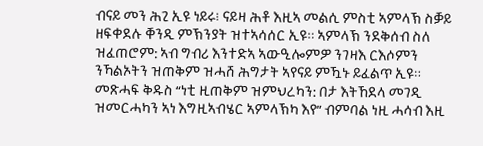ብናይ መን ሕጊ ኢዩ ነይሩ፧ ናይዛ ሕቶ እዚኣ መልሲ ምስቲ ኣምላኽ ስቓይ ዘፍቀደሉ ቐንዲ ምኽንያት ዝተኣሳሰር ኢዩ። ኣምላኽ ንደቅሰብ ስለ ዝፈጠሮም: ኣብ ግብሪ እንተድኣ ኣውዒሎምዎ ንገዛእ ርእሶምን ንኻልኦትን ዝጠቅም ዝሓሸ ሕግታት ኣየናይ ምዃኑ ይፈልጥ ኢዩ። መጽሓፍ ቅዱስ “ነቲ ዚጠቅም ዝምህረካን: በታ እትኸደላ መገዲ ዝመርሓካን ኣነ እግዚኣብሄር ኣምላኽካ እየ” ብምባል ነዚ ሓሳብ እዚ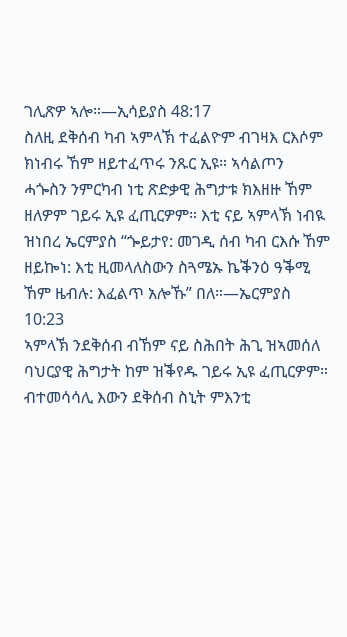ገሊጽዎ ኣሎ።—ኢሳይያስ 48:17
ስለዚ ደቅሰብ ካብ ኣምላኽ ተፈልዮም ብገዛእ ርእሶም ክነብሩ ኸም ዘይተፈጥሩ ንጹር ኢዩ። ኣሳልጦን ሓጐስን ንምርካብ ነቲ ጽድቃዊ ሕግታቱ ክእዘዙ ኸም ዘለዎም ገይሩ ኢዩ ፈጢርዎም። እቲ ናይ ኣምላኽ ነብዪ ዝነበረ ኤርምያስ “ጐይታየ: መገዲ ሰብ ካብ ርእሱ ኸም ዘይኰነ: እቲ ዚመላለስውን ስጓሜኡ ኬቕንዕ ዓቕሚ ኸም ዜብሉ: እፈልጥ አሎኹ” በለ።—ኤርምያስ 10:23
ኣምላኽ ንደቅሰብ ብኸም ናይ ስሕበት ሕጊ ዝኣመሰለ ባህርያዊ ሕግታት ከም ዝቕየዱ ገይሩ ኢዩ ፈጢርዎም። ብተመሳሳሊ እውን ደቅሰብ ስኒት ምእንቲ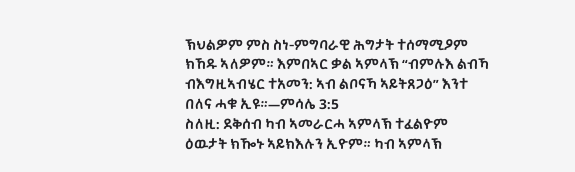ኽህልዎም ምስ ስነ-ምግባራዊ ሕግታት ተሰማሚዖም ክኸዱ ኣለዎም። እምበኣር ቃል ኣምላኽ “ብምሉእ ልብኻ ብእግዚኣብሄር ተአመን: ኣብ ልቦናኻ ኣይትጸጋዕ” እንተ በለና ሓቁ ኢዩ።—ምሳሌ 3:5
ስለዚ: ደቅሰብ ካብ ኣመራርሓ ኣምላኽ ተፈልዮም ዕዉታት ክዀኑ ኣይክእሉን ኢዮም። ካብ ኣምላኽ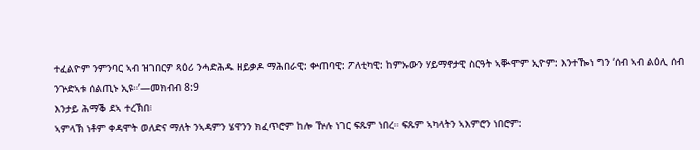ተፈልዮም ንምንባር ኣብ ዝገበርዎ ጻዕሪ ንሓድሕዱ ዘይቃዶ ማሕበራዊ: ቍጠባዊ: ፖለቲካዊ: ከምኡውን ሃይማኖታዊ ስርዓት ኣቚሞም ኢዮም: እንተዀነ ግን ‘ሰብ ኣብ ልዕሊ ሰብ ንጕድኣቱ ሰልጢኑ ኢዩ።’—መክብብ 8:9
እንታይ ሕማቕ ደኣ ተረኽበ፧
ኣምላኽ ነቶም ቀዳሞት ወለድና ማለት ንኣዳምን ሄዋንን ክፈጥሮም ከሎ ዅሉ ነገር ፍጹም ነበረ። ፍጹም ኣካላትን ኣእምሮን ነበሮም: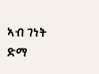ኣብ ገነት ድማ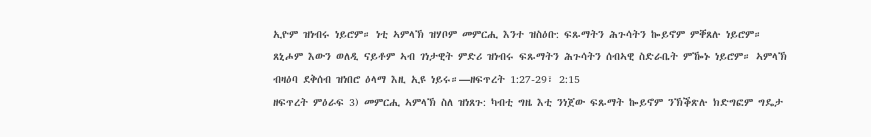ኢዮም ዝነብሩ ነይሮም። ነቲ ኣምላኽ ዝሃቦም መምርሒ እንተ ዝስዕቡ: ፍጹማትን ሕጉሳትን ኰይኖም ምቐጸሉ ነይሮም። ጸኒሖም እውን ወለዲ ናይቶም ኣብ ገነታዊት ምድሪ ዝነብሩ ፍጹማትን ሕጉሳትን ሰብኣዊ ስድራቤት ምዀኑ ነይሮም። ኣምላኽ ብዛዕባ ደቅሰብ ዝነበሮ ዕላማ እዚ ኢዩ ነይሩ።—ዘፍጥረት 1:27-29፣ 2:15
ዘፍጥረት ምዕራፍ 3) መምርሒ ኣምላኽ ስለ ዝነጸጉ: ካብቲ ግዜ እቲ ንነጀው ፍጹማት ኰይኖም ንኽቕጽሉ ክድግፎም ግዴታ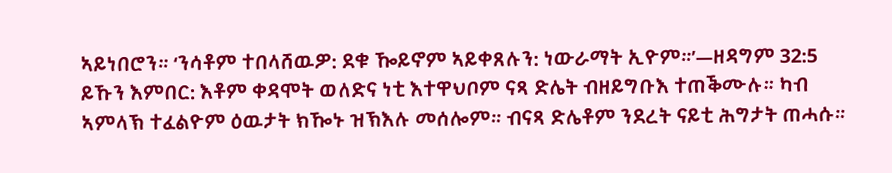ኣይነበሮን። ‘ንሳቶም ተበላሸዉዎ: ደቁ ዀይኖም ኣይቀጸሉን: ነውራማት ኢዮም።’—ዘዳግም 32:5
ይኹን እምበር: እቶም ቀዳሞት ወለድና ነቲ እተዋህቦም ናጻ ድሌት ብዘይግቡእ ተጠቕሙሉ። ካብ ኣምላኽ ተፈልዮም ዕዉታት ክዀኑ ዝኽእሉ መሰሎም። ብናጻ ድሌቶም ንደረት ናይቲ ሕግታት ጠሓሱ።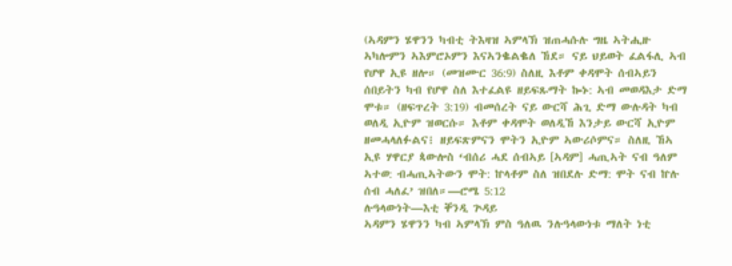(ኣዳምን ሄዋንን ካብቲ ትእዛዝ ኣምላኽ ዝጠሓሱሉ ግዜ ኣትሒዙ ኣካሎምን ኣእምሮኦምን እናኣንቈልቈለ ኸደ። ናይ ህይወት ፈልፋሊ ኣብ የሆዋ ኢዩ ዘሎ። (መዝሙር 36:9) ስለዚ እቶም ቀዳሞት ሰብኣይን ሰበይትን ካብ የሆዋ ስለ እተፈልዩ ዘይፍጹማት ኰኑ: ኣብ መወዳእታ ድማ ሞቱ። (ዘፍጥረት 3:19) ብመሰረት ናይ ውርሻ ሕጊ ድማ ውሉዳት ካብ ወለዲ ኢዮም ዝወርሱ። እቶም ቀዳሞት ወለዲኸ እንታይ ውርሻ ኢዮም ዘመሓላለፉልና፧ ዘይፍጽምናን ሞትን ኢዮም ኣውሪሶምና። ስለዚ ኸኣ ኢዩ ሃዋርያ ጳውሎስ ‘ብሰሪ ሓደ ሰብኣይ [ኣዳም] ሓጢኣት ናብ ዓለም ኣተወ: ብሓጢኣትውን ሞት: ኵላቶም ስለ ዝበደሉ ድማ: ሞት ናብ ኵሉ ሰብ ሓለፈ’ ዝበለ።—ሮሜ 5:12
ሉዓላውነት—እቲ ቐንዲ ጕዳይ
ኣዳምን ሄዋንን ካብ ኣምላኽ ምስ ዓለዉ ንሉዓላውነቱ ማለት ነቲ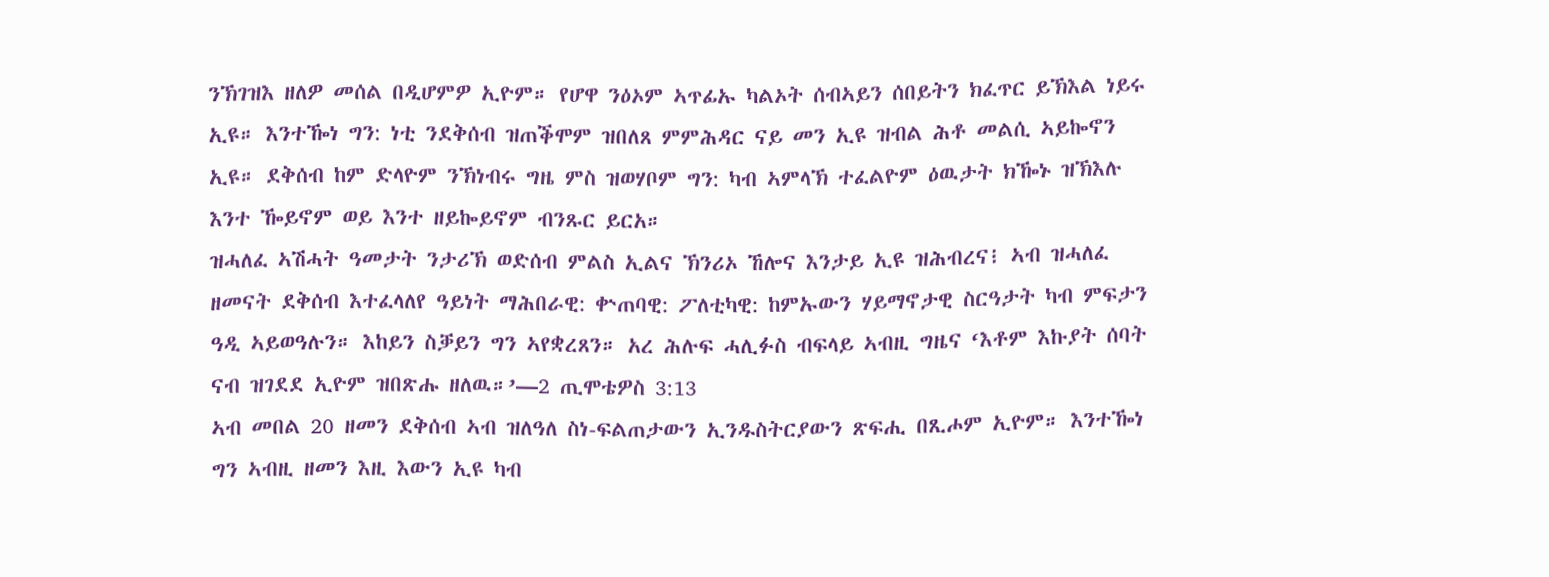ንኽገዝእ ዘለዎ መሰል በዲሆምዎ ኢዮም። የሆዋ ንዕኦም ኣጥፊኡ ካልኦት ሰብኣይን ሰበይትን ክፈጥር ይኽእል ነይሩ ኢዩ። እንተዀነ ግን: ነቲ ንደቅሰብ ዝጠቕሞም ዝበለጸ ምምሕዳር ናይ መን ኢዩ ዝብል ሕቶ መልሲ ኣይኰኖን ኢዩ። ደቅሰብ ከም ድላዮም ንኽነብሩ ግዜ ምስ ዝወሃቦም ግን: ካብ ኣምላኽ ተፈልዮም ዕዉታት ክዀኑ ዝኽእሉ እንተ ዀይኖም ወይ እንተ ዘይኰይኖም ብንጹር ይርአ።
ዝሓለፈ ኣሽሓት ዓመታት ንታሪኽ ወድሰብ ምልስ ኢልና ኽንሪኦ ኸሎና እንታይ ኢዩ ዝሕብረና፧ ኣብ ዝሓለፈ ዘመናት ደቅሰብ እተፈላለየ ዓይነት ማሕበራዊ: ቍጠባዊ: ፖለቲካዊ: ከምኡውን ሃይማኖታዊ ስርዓታት ካብ ምፍታን ዓዲ ኣይወዓሉን። እከይን ስቓይን ግን ኣየቋረጸን። አረ ሕሉፍ ሓሊፉስ ብፍላይ ኣብዚ ግዜና ‘እቶም እኩያት ሰባት ናብ ዝገደደ ኢዮም ዝበጽሑ ዘለዉ።’—2 ጢሞቴዎስ 3:13
ኣብ መበል 20 ዘመን ደቅሰብ ኣብ ዝለዓለ ስነ-ፍልጠታውን ኢንዱስትርያውን ጽፍሒ በጺሖም ኢዮም። እንተዀነ ግን ኣብዚ ዘመን እዚ እውን ኢዩ ካብ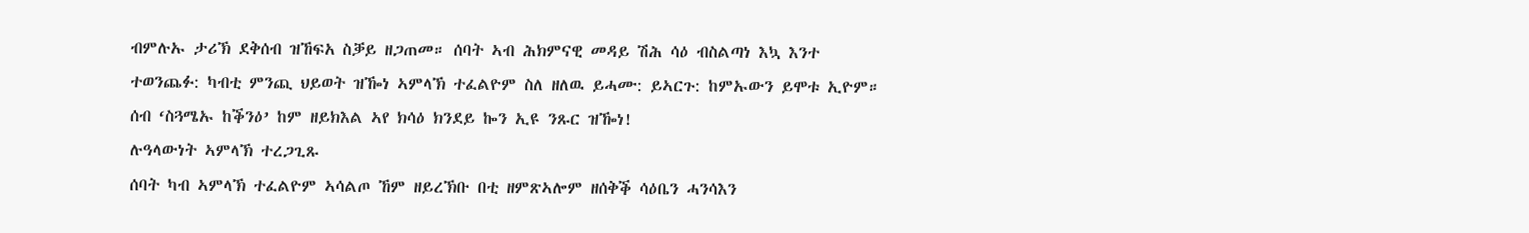ብምሉኡ ታሪኽ ደቅሰብ ዝኸፍአ ስቓይ ዘጋጠመ። ሰባት ኣብ ሕክምናዊ መዳይ ሽሕ ሳዕ ብስልጣነ እኳ እንተ ተወንጨፉ: ካብቲ ምንጪ ህይወት ዝዀነ ኣምላኽ ተፈልዮም ስለ ዘለዉ ይሓሙ: ይኣርጉ: ከምኡውን ይሞቱ ኢዮም። ሰብ ‘ስጓሜኡ ከቕንዕ’ ከም ዘይክእል ኣየ ክሳዕ ክንደይ ኰን ኢዩ ንጹር ዝዀነ!
ሉዓላውነት ኣምላኽ ተረጋጊጹ
ሰባት ካብ ኣምላኽ ተፈልዮም ኣሳልጦ ኸም ዘይረኽቡ በቲ ዘምጽኣሎም ዘሰቅቕ ሳዕቤን ሓንሳእን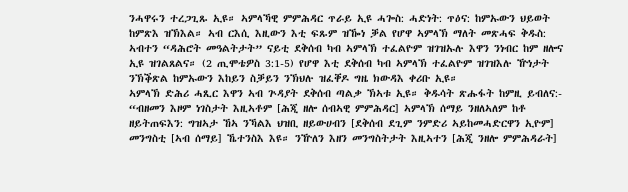ንሓዋሩን ተረጋጊጹ ኢዩ። ኣምላኻዊ ምምሕዳር ጥራይ ኢዩ ሓጐስ: ሓድነት: ጥዕና: ከምኡውን ህይወት ከምጽእ ዝኽእል። ኣብ ርእሲ እዚውን እቲ ፍጹም ዝዀነ ቓል የሆዋ ኣምላኽ ማለት መጽሓፍ ቅዱስ: ኣብተን “ዳሕሮት መዓልትታት” ናይቲ ደቅሰብ ካብ ኣምላኽ ተፈልዮም ዝገዝኡሉ እዋን ንነብር ከም ዘሎና ኢዩ ዝገልጸልና። (2 ጢሞቴዎስ 3:1-5) የሆዋ እቲ ደቅሰብ ካብ ኣምላኽ ተፈልዮም ዝገዝእሉ ዅነታት ንኽቕጽል ከምኡውን እከይን ስቓይን ንኽህሉ ዝፈቐዶ ግዜ ክውዳእ ቀሪቡ ኢዩ።
ኣምላኽ ድሕሪ ሓጺር እዋን ኣብ ጕዳያት ደቅሰብ ጣልቃ ኽኣቱ ኢዩ። ቅዱሳት ጽሑፋት ከምዚ ይብለና:- “ብዘመን እዞም ነገስታት እዚኣቶም [ሕጂ ዘሎ ሰብኣዊ ምምሕዳር] ኣምላኽ ሰማይ ንዘለኣለም ከቶ ዘይትጠፍእን: ግዝኣታ ኸኣ ንኻልእ ህዝቢ ዘይውሀብን [ደቅሰብ ደጊም ንምድሪ ኣይከመሓድርዋን ኢዮም] መንግስቲ [ኣብ ሰማይ] ኼተንስእ እዩ። ንዅለን እዘን መንግስትታት እዚኣተን [ሕጂ ንዘሎ ምምሕዳራት]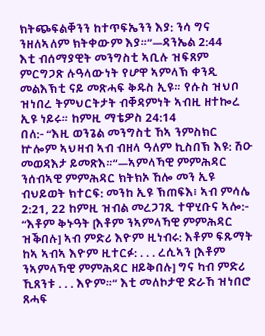ክትጭፍልቐንን ከተጥፍኤንን እያ: ንሳ ግና ንዘለኣለም ክትቀውም እያ።”—ዳንኤል 2:44
እቲ ብሰማያዊት መንግስቲ ኣቢሉ ዝፍጸም ምርግጋጽ ሉዓላውነት የሆዋ ኣምላኽ ቀንዲ መልእኽቲ ናይ መጽሓፍ ቅዱስ ኢዩ። የሱስ ዝህቦ ዝነበረ ትምህርትታት ብቐዳምነት ኣብዚ ዘተኰረ ኢዩ ነይሩ። ከምዚ ማቴዎስ 24:14
በለ:- “እዚ ወንጌል መንግስቲ ኸኣ ንምስክር ኵሎም ኣህዛብ ኣብ ብዘላ ዓለም ኪስበኽ እዩ: ሽዑ መወዳእታ ይመጽእ።”—ኣምላኻዊ ምምሕዳር ንሰብኣዊ ምምሕዳር ክትክኦ ኸሎ መን ኢዩ ብህይወት ክተርፍ: መንከ ኢዩ ኽጠፍእ፧ ኣብ ምሳሌ 2:21, 22 ከምዚ ዝብል መረጋገጺ ተዋሂቡና ኣሎ:- “እቶም ቅኑዓት [እቶም ንኣምላኻዊ ምምሕዳር ዝቕበሉ] ኣብ ምድሪ እዮም ዚነብሩ: እቶም ፍጹማት ከኣ ኣብኣ እዮም ዚተርፉ: . . . ረሲኣን [እቶም ንኣምላኻዊ ምምሕዳር ዘይቅበሉ] ግና ካብ ምድሪ ኺጸንቱ . . . እዮም።” እቲ መለኮታዊ ድራኸ ዝነበሮ ጸሓፍ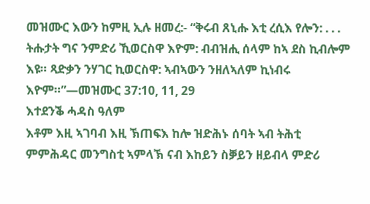መዝሙር እውን ከምዚ ኢሉ ዘመረ:- “ቅሩብ ጸኒሑ እቲ ረሲእ የሎን: . . . ትሑታት ግና ንምድሪ ኺወርስዋ እዮም: ብብዝሒ ሰላም ከኣ ደስ ኪብሎም እዩ። ጻድቃን ንሃገር ኪወርስዋ: ኣብኣውን ንዘለኣለም ኪነብሩ እዮም።”—መዝሙር 37:10, 11, 29
እተደንቕ ሓዳስ ዓለም
እቶም እዚ ኣገባብ እዚ ኽጠፍእ ከሎ ዝድሕኑ ሰባት ኣብ ትሕቲ ምምሕዳር መንግስቲ ኣምላኽ ናብ እከይን ስቓይን ዘይብላ ምድሪ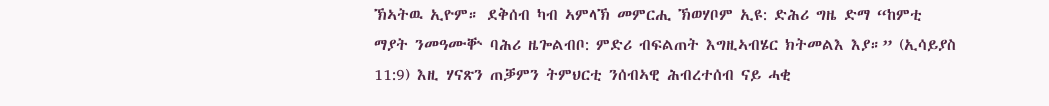ኽኣትዉ ኢዮም። ደቅሰብ ካብ ኣምላኽ መምርሒ ኽወሃቦም ኢዩ: ድሕሪ ግዜ ድማ “ከምቲ ማያት ንመዓሙቝ ባሕሪ ዜጐልብቦ: ምድሪ ብፍልጠት እግዚኣብሄር ክትመልእ እያ።” (ኢሳይያስ 11:9) እዚ ሃናጽን ጠቓምን ትምህርቲ ንሰብኣዊ ሕብረተሰብ ናይ ሓቂ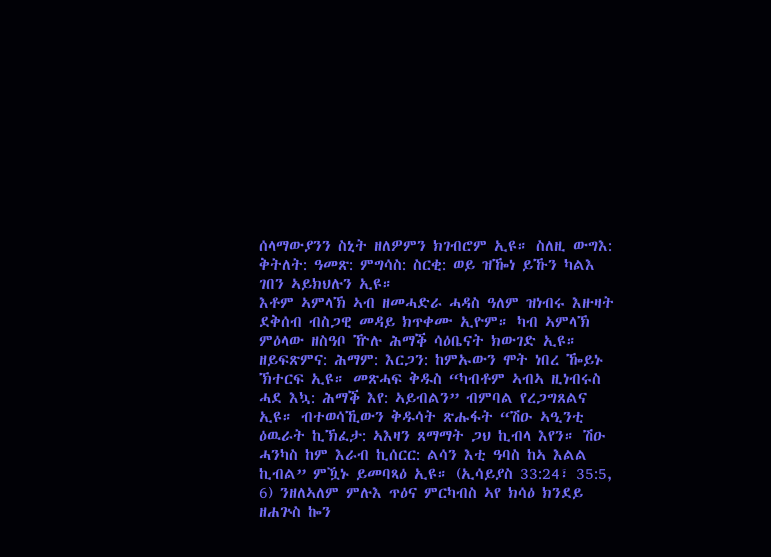ሰላማውያንን ስኒት ዘለዎምን ክገብሮም ኢዩ። ስለዚ ውግእ: ቅትለት: ዓመጽ: ምግሳስ: ስርቂ: ወይ ዝዀነ ይኹን ካልእ ገበን ኣይክህሉን ኢዩ።
እቶም ኣምላኽ ኣብ ዘመሓድራ ሓዳስ ዓለም ዝነብሩ እዙዛት ደቅሰብ ብስጋዊ መዳይ ክጥቀሙ ኢዮም። ካብ ኣምላኽ ምዕላው ዘስዓቦ ዅሉ ሕማቕ ሳዕቤናት ክውገድ ኢዩ። ዘይፍጽምና: ሕማም: እርጋን: ከምኡውን ሞት ነበረ ዀይኑ ኽተርፍ ኢዩ። መጽሓፍ ቅዱስ “ካብቶም ኣብኣ ዚነብሩስ ሓደ እኳ: ሕማቕ እየ: ኣይብልን” ብምባል የረጋግጸልና ኢዩ። ብተወሳኺውን ቅዱሳት ጽሑፋት “ሽዑ ኣዒንቲ ዕዉራት ኪኽፈታ: ኣእዛን ጸማማት ጋህ ኪብላ እየን። ሽዑ ሓንካስ ከም እራብ ኪሰርር: ልሳን እቲ ዓባስ ከኣ እልል ኪብል” ምዃኑ ይመባጻዕ ኢዩ። (ኢሳይያስ 33:24፣ 35:5, 6) ንዘለኣለም ምሉእ ጥዕና ምርካብስ ኣየ ክሳዕ ክንደይ ዘሐጕስ ኰን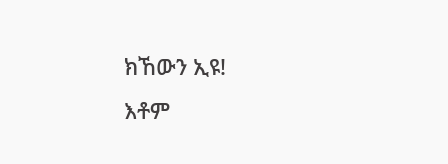ክኸውን ኢዩ!
እቶም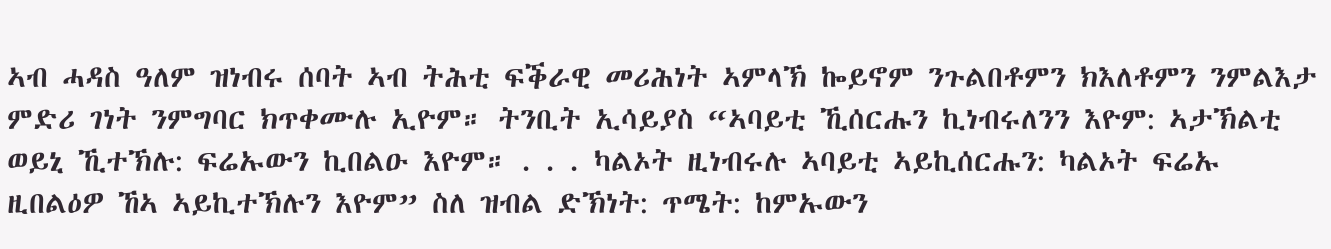ኣብ ሓዳስ ዓለም ዝነብሩ ሰባት ኣብ ትሕቲ ፍቕራዊ መሪሕነት ኣምላኽ ኰይኖም ንጉልበቶምን ክእለቶምን ንምልእታ ምድሪ ገነት ንምግባር ክጥቀሙሉ ኢዮም። ትንቢት ኢሳይያስ “ኣባይቲ ኺሰርሑን ኪነብሩለንን እዮም: ኣታኽልቲ ወይኒ ኺተኽሉ: ፍሬኡውን ኪበልዑ እዮም። . . . ካልኦት ዚነብሩሉ ኣባይቲ ኣይኪሰርሑን: ካልኦት ፍሬኡ ዚበልዕዎ ኸኣ ኣይኪተኽሉን እዮም” ስለ ዝብል ድኽነት: ጥሜት: ከምኡውን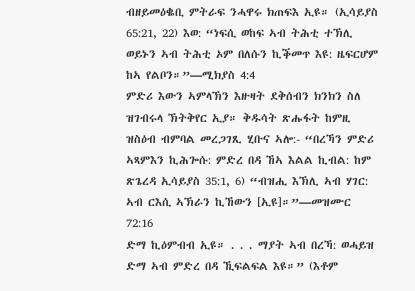ብዘይመዕቈቢ ምትራፍ ንሓዋሩ ክጠፍእ ኢዩ። (ኢሳይያስ 65:21, 22) እወ: “ነፍሲ ወከፍ ኣብ ትሕቲ ተኽሊ ወይኑን ኣብ ትሕቲ ኦም በለሱን ኪቕመጥ እዩ: ዜፍርሆም ከኣ የልቦን።”—ሚክያስ 4:4
ምድሪ እውን ኣምላኽን እዙዛት ደቅሰብን ክንክን ስለ ዝገብሩላ ኽትቅየር ኢያ። ቅዱሳት ጽሑፋት ከምዚ ዝስዕብ ብምባል መረጋገጺ ሂቡና ኣሎ:- “በረኻን ምድሪ ኣጻምእን ኪሕጐሱ: ምድረ በዳ ኸኣ እልል ኪብል: ከም ጽጌረዳ ኢሳይያስ 35:1, 6) “ብዝሒ እኽሊ ኣብ ሃገር: ኣብ ርእሲ ኣኽራን ኪኸውን [ኢዩ]።”—መዝሙር 72:16
ድማ ኪዕምብብ ኢዩ። . . . ማያት ኣብ በረኻ: ወሓይዝ ድማ ኣብ ምድረ በዳ ኺፍልፍል እዩ።” (እቶም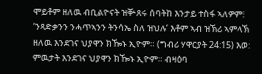ሞይቶም ዘለዉ ብቢልዮናት ዝቝጸሩ ሰባትከ እንታይ ተስፋ ኣለዎም፧ ‘ንጻድቃንን ንሓጥኣንን ትንሳኤ ስለ ዝህሉ’ እቶም ኣብ ዝኽሪ ኣምላኽ ዘለዉ እንደገና ህያዋን ክዀኑ ኢዮም። (ግብሪ ሃዋርያት 24:15) እወ: ምዉታት እንደገና ህያዋን ክዀኑ ኢዮም። ብዛዕባ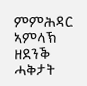ምምሕዳር ኣምላኽ ዘደንቕ ሓቅታት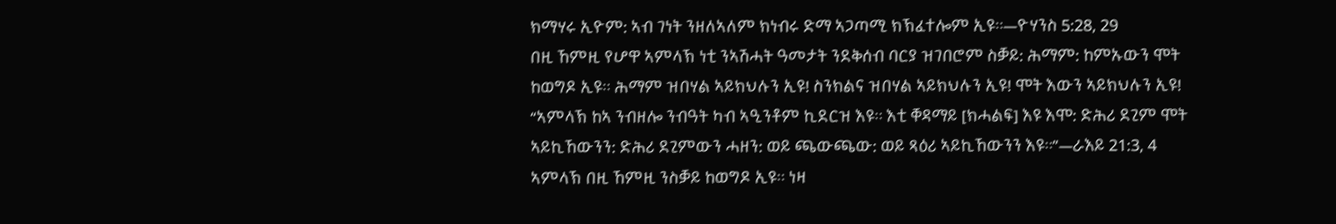ክማሃሩ ኢዮም: ኣብ ገነት ንዘለኣለም ክነብሩ ድማ ኣጋጣሚ ክኽፈተሎም ኢዩ።—ዮሃንስ 5:28, 29
በዚ ኸምዚ የሆዋ ኣምላኽ ነቲ ንኣሽሓት ዓመታት ንደቅሰብ ባርያ ዝገበሮም ስቓይ: ሕማም: ከምኡውን ሞት ከወግዶ ኢዩ። ሕማም ዝበሃል ኣይክህሉን ኢዩ! ስንክልና ዝበሃል ኣይክህሉን ኢዩ! ሞት እውን ኣይክህሉን ኢዩ! “ኣምላኽ ከኣ ንብዘሎ ንብዓት ካብ ኣዒንቶም ኪደርዝ እዩ። እቲ ቐዳማይ [ክሓልፍ] እዩ እሞ: ድሕሪ ደጊም ሞት ኣይኪኸውንን: ድሕሪ ደጊምውን ሓዘን: ወይ ጫውጫው: ወይ ጻዕሪ ኣይኪኸውንን እዩ።”—ራእይ 21:3, 4
ኣምላኽ በዚ ኸምዚ ንስቓይ ከወግዶ ኢዩ። ነዛ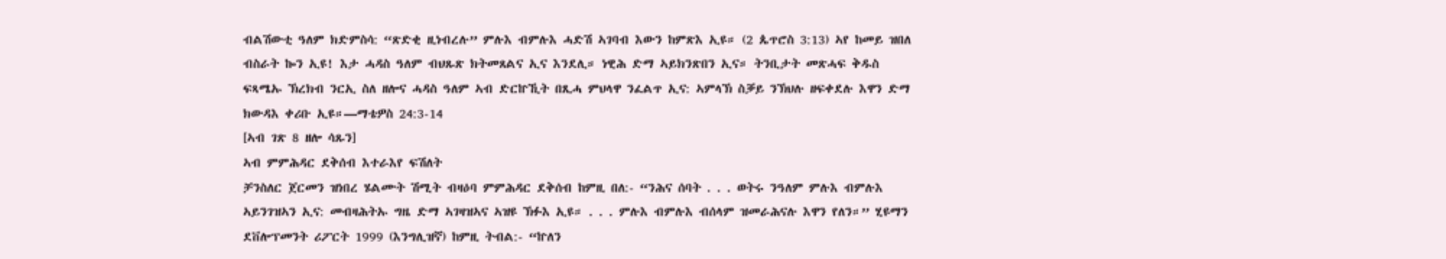ብልሽውቲ ዓለም ክድምስሳ: “ጽድቂ ዚነብረሉ” ምሉእ ብምሉእ ሓድሽ ኣገባብ እውን ከምጽእ ኢዩ። (2 ጴጥሮስ 3:13) ኣየ ከመይ ዝበለ ብስራት ኰን ኢዩ! እታ ሓዳስ ዓለም ብህጹጽ ክትመጸልና ኢና እንደሊ። ነዊሕ ድማ ኣይክንጽበን ኢና። ትንቢታት መጽሓፍ ቅዱስ ፍጻሜኡ ኽረክብ ንርኢ ስለ ዘሎና ሓዳስ ዓለም ኣብ ድርኵኺት በጺሓ ምህላዋ ንፈልጥ ኢና: ኣምላኽ ስቓይ ንኽህሉ ዘፍቀደሉ እዋን ድማ ክውዳእ ቀሪቡ ኢዩ።—ማቴዎስ 24:3-14
[ኣብ ገጽ 8 ዘሎ ሳጹን]
ኣብ ምምሕዳር ደቅሰብ እተራእየ ፍሽለት
ቻንስለር ጀርመን ዝነበረ ሄልሙት ሽሚት ብዛዕባ ምምሕዳር ደቅሰብ ከምዚ በለ:- “ንሕና ሰባት . . . ወትሩ ንዓለም ምሉእ ብምሉእ ኣይንገዝኣን ኢና: መብዛሕትኡ ግዜ ድማ ኣገዛዝኣና ኣዝዩ ኽፉእ ኢዩ። . . . ምሉእ ብምሉእ ብሰላም ዝመራሕናሉ እዋን የለን።” ሂዩማን ደቨሎፕመንት ሪፖርት 1999 (እንግሊዝኛ) ከምዚ ትብል:- “ኵለን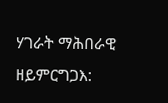ሃገራት ማሕበራዊ ዘይምርግጋእ: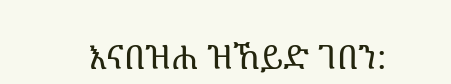እናበዝሐ ዝኸይድ ገበን: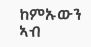ከምኡውን ኣብ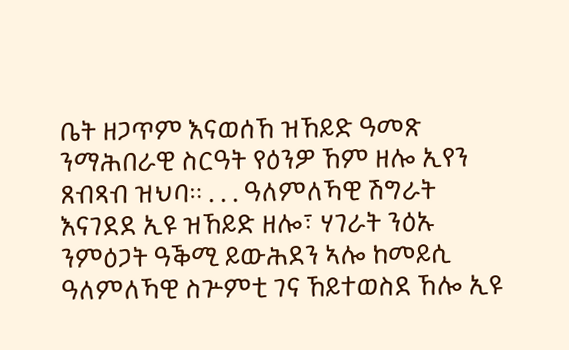ቤት ዘጋጥም እናወሰኸ ዝኸይድ ዓመጽ ንማሕበራዊ ስርዓት የዕንዎ ኸም ዘሎ ኢየን ጸብጻብ ዝህባ። . . . ዓለምለኻዊ ሽግራት እናገደደ ኢዩ ዝኸይድ ዘሎ፣ ሃገራት ንዕኡ ንምዕጋት ዓቕሚ ይውሕደን ኣሎ ከመይሲ ዓለምለኻዊ ስጕምቲ ገና ኸይተወስደ ኸሎ ኢዩ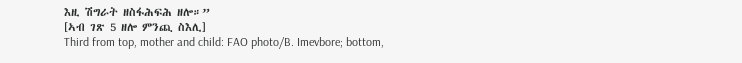እዚ ሽግራት ዘስፋሕፍሕ ዘሎ።”
[ኣብ ገጽ 5 ዘሎ ምንጪ ስእሊ]
Third from top, mother and child: FAO photo/B. Imevbore; bottom,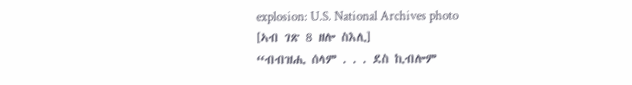explosion: U.S. National Archives photo
[ኣብ ገጽ 8 ዘሎ ስእሊ]
“ብብዝሒ ሰላም . . . ደስ ኪብሎም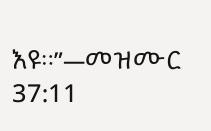እዩ።”—መዝሙር 37:11